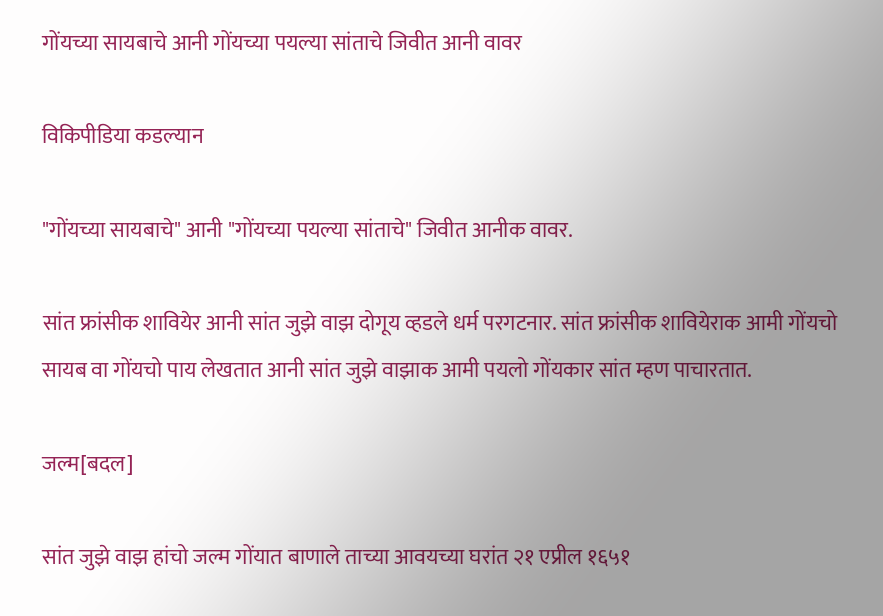गोंयच्या सायबाचे आनी गोंयच्या पयल्या सांताचे जिवीत आनी वावर

विकिपीडिया कडल्यान

"गोंयच्या सायबाचे" आनी "गोंयच्या पयल्या सांताचे" जिवीत आनीक वावर.

सांत फ्रांसीक शावियेर आनी सांत जुझे वाझ दोगूय व्हडले धर्म परगटनार. सांत फ्रांसीक शावियेराक आमी गोंयचो सायब वा गोंयचो पाय लेखतात आनी सांत जुझे वाझाक आमी पयलो गोंयकार सांत म्हण पाचारतात.

जल्म[बदल]

सांत जुझे वाझ हांचो जल्म गोंयात बाणाले ताच्या आवयच्या घरांत २१ एप्रील १६५१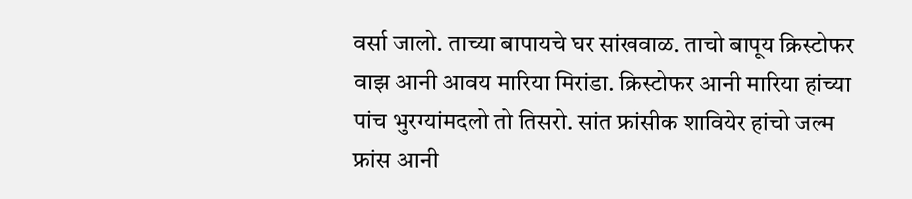वर्सा जालो. ताच्या बापायचे घर सांखवाळ. ताचो बापूय क्रिस्टोफर वाझ आनी आवय मारिया मिरांडा. क्रिस्टोफर आनी मारिया हांच्या पांच भुरग्यांमदलो तो तिसरो. सांत फ्रांसीक शावियेर हांचो जल्म फ्रांस आनी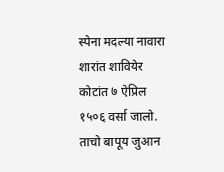स्पेना मदल्या नावारा शारांत शावियेर कोटांत ७ ऐप्रिल १५०६ वर्सा जालो. ताचो बापूय जुआन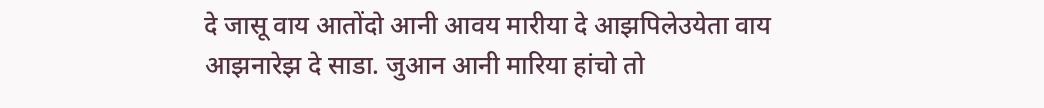दे जासू वाय आतोंदो आनी आवय मारीया दे आझपिलेउयेता वाय आझनारेझ दे साडा. जुआन आनी मारिया हांचो तो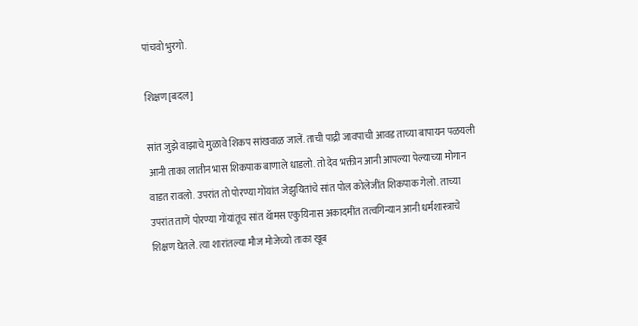पांचवो भुरगो.

शिक्षण[बदल]

सांत जुझे वाझाचे मुळावे शिकप सांखवाळ जालें. ताची पाद्री जावपाची आवड ताच्या बापायन पळयली आनी ताका लातीन भास शिकपाक बाणाले धाडलो. तो देव भक्तीन आनी आपल्या पेल्याच्या मोगान वाडत रावलो. उपरांत तो पोरण्या गोंयांत जेझुयितांचे सांत पोल कोलेजींत शिकपाक गेलो. ताच्या उपरांत ताणें पोरण्या गोंयांतूच सांत थॅामस एकुयिनास अकादमींत तत्वगिन्यान आनी धर्मशास्त्राचे शिक्षण घेतले. त्या शारांतल्या मौज मोजेच्यो ताका खूब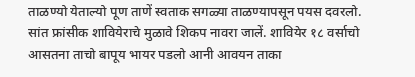ताळण्यो येताल्यो पूण ताणें स्वताक सगळ्या ताळण्यापसून पयस दवरलो. सांत फ्रांसीक शावियेराचे मुळावे शिकप नावरा जालें. शावियेर १८ वर्साचो आसतना ताचो बापूय भायर पडलो आनी आवयन ताका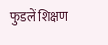फुडलें शिक्षण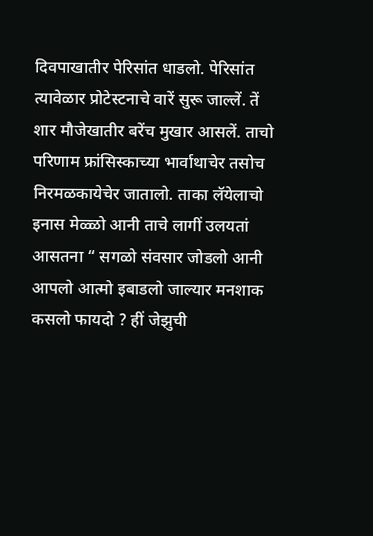दिवपाखातीर पेरिसांत धाडलो. पेरिसांत त्यावेळार प्रोटेस्टनाचे वारें सुरू जाल्लें. तें शार मौजेखातीर बरेंच मुखार आसलें. ताचो परिणाम फ्रांसिस्काच्या भार्वाथाचेर तसोच निरमळकायेचेर जातालो. ताका लॅयेलाचो इनास मेळ्ळो आनी ताचे लागीं उलयतां आसतना “ सगळो संवसार जोडलो आनी आपलो आत्मो इबाडलो जाल्यार मनशाक कसलो फायदो ? हीं जेझुची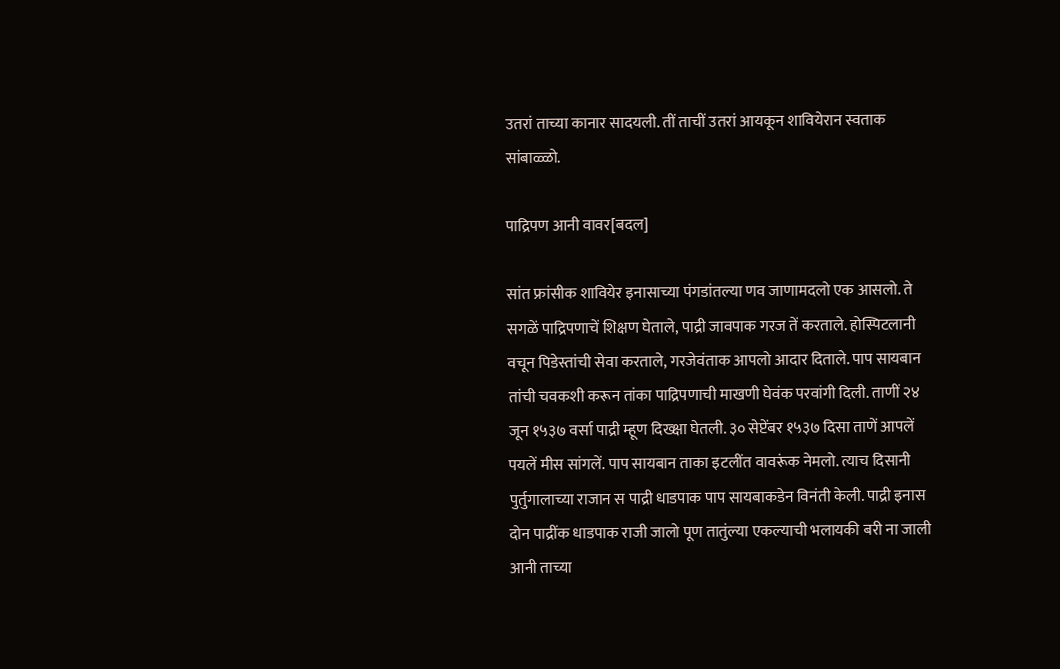उतरां ताच्या कानार सादयली. तीं ताचीं उतरां आयकून शावियेरान स्वताक सांबाळ्ळो.

पाद्रिपण आनी वावर[बदल]

सांत फ्रांसीक शावियेर इनासाच्या पंगडांतल्या णव जाणामदलो एक आसलो. ते सगळें पाद्रिपणाचें शिक्षण घेताले, पाद्री जावपाक गरज तें करताले. होस्पिटलानी वचून पिडेस्तांची सेवा करताले, गरजेवंताक आपलो आदार दिताले. पाप सायबान तांची चवकशी करून तांका पाद्रिपणाची माखणी घेवंक परवांगी दिली. ताणीं २४ जून १५३७ वर्सा पाद्री म्हूण दिख्क्षा घेतली. ३० सेप्टेंबर १५३७ दिसा ताणें आपलें पयलें मीस सांगलें. पाप सायबान ताका इटलींत वावरूंक नेमलो. त्याच दिसानी पुर्तुगालाच्या राजान स पाद्री धाडपाक पाप सायबाकडेन विनंती केली. पाद्री इनास दोन पाद्रींक धाडपाक राजी जालो पूण तातुंल्या एकल्याची भलायकी बरी ना जाली आनी ताच्या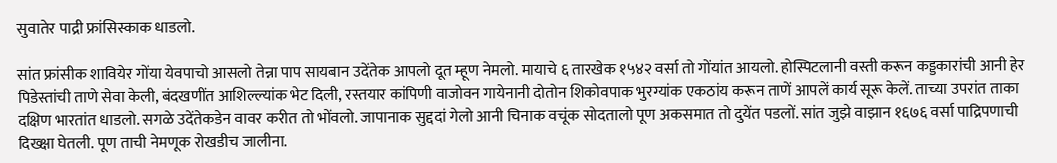सुवातेर पाद्री फ्रांसिस्काक धाडलो.

सांत फ्रांसीक शावियेर गोंया येवपाचो आसलो तेन्ना पाप सायबान उदेंतेक आपलो दूत म्हूण नेमलो. मायाचे ६ तारखेक १५४२ वर्सा तो गोंयांत आयलो. होस्पिटलानी वस्ती करून कड्डकारांची आनी हेर पिडेस्तांची ताणे सेवा केली, बंदखणींत आशिल्ल्यांक भेट दिली, रस्तयार कांपिणी वाजोवन गायेनानी दोतोन शिकोवपाक भुरग्यांक एकठांय करून ताणें आपलें कार्य सूरू केलें. ताच्या उपरांत ताका दक्षिण भारतांत धाडलो. सगळे उदेंतेकडेन वावर करीत तो भोंवलो. जापानाक सुद्ददां गेलो आनी चिनाक वचूंक सोदतालो पूण अकसमात तो दुयेंत पडलों. सांत जुझे वाझान १६७६ वर्सा पाद्रिपणाची दिख्क्षा घेतली. पूण ताची नेमणूक रोखडीच जालीना.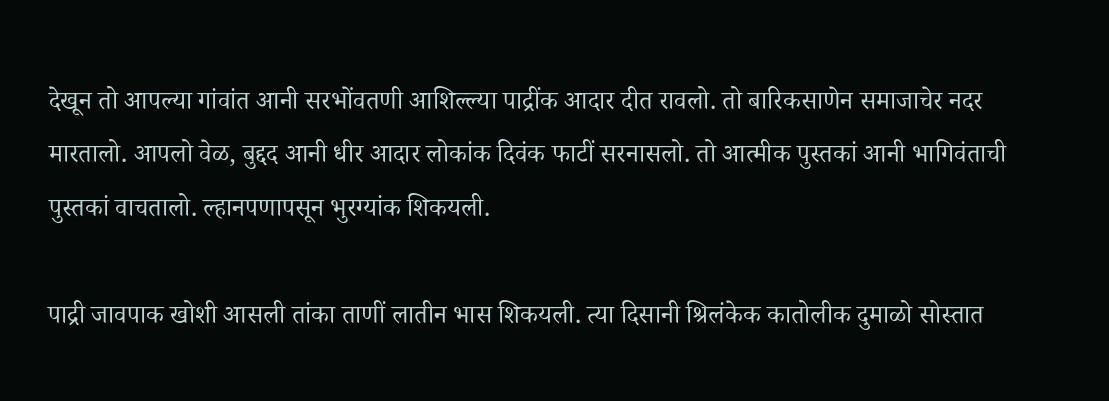देखून तो आपल्या गांवांत आनी सरभोंवतणी आशिल्ल्या पाद्रींक आदार दीत रावलो. तो बारिकसाणेन समाजाचेर नदर मारतालो. आपलो वेळ, बुद्दद आनी धीर आदार लोकांक दिवंक फाटीं सरनासलो. तो आत्मीक पुस्तकां आनी भागिवंताची पुस्तकां वाचतालो. ल्हानपणापसून भुरग्यांक शिकयली.

पाद्री जावपाक खोशी आसली तांका ताणीं लातीन भास शिकयली. त्या दिसानी श्रिलंकेक कातोलीक दुमाळो सोस्तात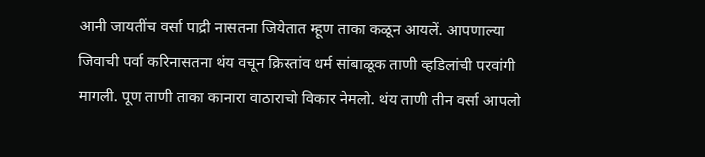आनी जायतींच वर्सा पाद्री नासतना जियेतात म्हूण ताका कळून आयलें. आपणाल्या जिवाची पर्वा करिनासतना थंय वचून क्रिस्तांव धर्म सांबाळूक ताणी व्हडिलांची परवांगी मागली. पूण ताणी ताका कानारा वाठाराचो विकार नेमलो. थंय ताणी तीन वर्सा आपलो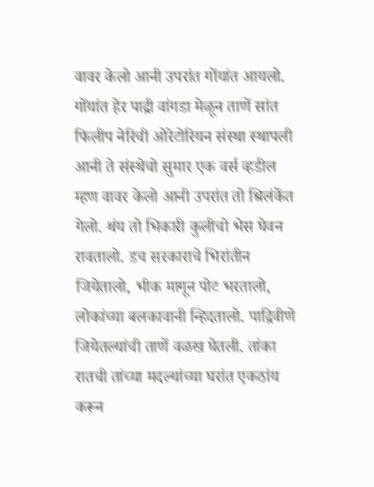वावर केलो आनी उपरांत गोंयांत आयलो. गोंयांत हेर पाद्री वांगडा मेळून ताणें सांत फिलीप नेरिची ओरेटोरियन संस्था स्थापली आनी ते संस्थेचो सुमार एक वर्स व्हडील म्हण वावर केलो आनी उपरांत तो श्रिलंकेंत गेलो. थंय तो भिकारी कुलीचो भेस घेवन रावतालो. डच सरकाराचे भिरांतीन जियेतालो, भीक मागून पोट भरतालो, लोकांच्या बलकावानी न्हिदतालो. पाद्रिवीणे जियेतल्यांची ताणें वळख घेतली. तांका रातची तांच्या मदल्यांच्या घरांत एकठांय करून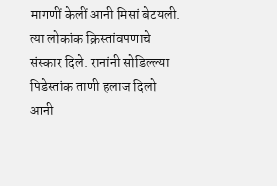मागणीं केलीं आनी मिसां बेटयली. त्या लोकांक क्रिस्तांवपणाचे संस्कार दिले. रानांनी सोडिल्ल्या पिडेस्तांक ताणी हलाज दिलो आनी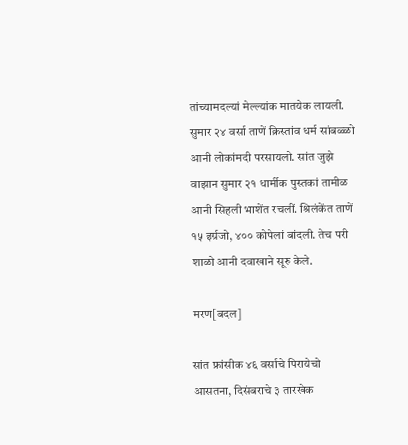तांच्यामदल्यां मेल्ल्यांक मातयेक लायली. सुमार २४ वर्सा ताणें क्रिस्तांव धर्म सांबळ्ळो आनी लोकांमदी परसायलो. सांत जुझे वाझान सुमार २१ धार्मीक पुस्तकां तामीळ आनी सिहली भाशेंत रचलीं. श्रिलंकेंत ताणें १५ इर्ग्रजो, ४०० कोपेलां बांदली. तेच परी शाळो आनी दवाखाने सूरु केले.

मरण[बदल]

सांत फ्रांसीक ४६ वर्साचे पिरायेचो आसतना, दिसंबराचे ३ तारखेक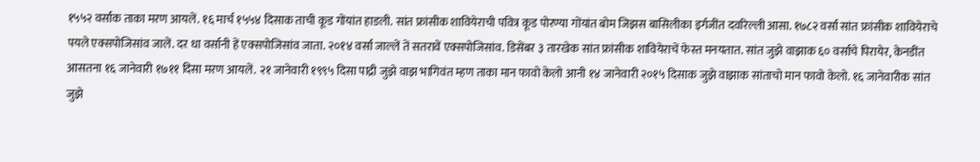१५५२ वर्साक ताका मरण आयलें. १६ मार्च १५५४ दिसाक ताची कूड गोंयांत हाडली. सांत फ्रांसीक शावियेराची पवित्र कूड पोरण्या गोंयांत बोम जिझस बासिलीका इर्गजींत दवरिल्ली आसा. १७८२ वर्सा सांत फ्रांसीक शावियेराचे पयले एक्सपोजिसांव जालें. दर धा वर्सानी हें एक्सपोजिसांव जाता. २०१४ वर्सा जाल्लें तें सतरावें एक्सपोजिसांव. डिसेंबर ३ तारखेक सांत फ्रांसीक शावियेराचें फेस्त मनयतात. सांत जुझे वाझाक ६० वर्साचे पिरायेर, केनडींत आसतना १६ जानेवारी १७११ दिसा मरण आयलें. २१ जानेवारी १९९५ दिसा पाद्री जुझे वाझ भागिवंत म्हण ताका मान फावो केलो आनी १४ जानेवारी २०१५ दिसाक जुझे वाझाक सांताचो मान फावो केलो. १६ जानेवारीक सांत जुझे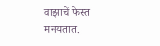वाझाचें फेस्त मनयतात.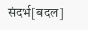संदर्भ[बदल]